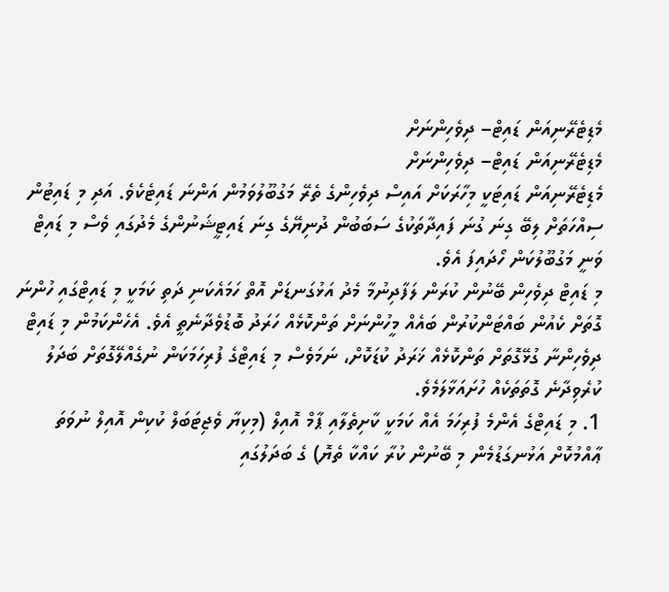މެޑިޓެރޭނިއަން ޑައިޓް– ދިވެހިންނަށް
މެޑިޓެރޭނިއަން ޑައިޓް– ދިވެހިންނަށް
މެޑިޓެރޭނިއަން ޑައިޓަކީ މިހާރަކަށް އައިސް ދިވެހިންގެ ތެރޭ މަގުބޫލުވަމުން އަންނަ ޑައިޓެކެވެ. އަދި މި ޑައިޓުން ސިއްހަތަށް ލިބޭ ގިނަ ގުނަ ފައިދާތަކުގެ ސަބަބުން ދުނިޔޭގެ ގިނަ ޑައިޓީޝަނުންގެ މެދުގައި ވެސް މި ޑައިޓް ވަނީ މަގުބޫލުކަން ހޯދައިފަ އެވެ.
މި ޑައިޓް ދިވެހިން ބޭނުން ކުރަން ލަފާދިނުމާ މެދު އަޅުގަނޑަށް އޮތް ހަމައެކަނި ދަތި ކަމަކީ މި ޑައިޓްގައި ހުންނަ ގޮތަށް ކެއުން ބައްޓަންކުރުން ބައެއް މީހުންނަށް ތަންކޮޅެއް ހަރަދު ބޮޑުވެދާނެތީ އެވެ. އެހެންކަމުން މި ޑައިޓް ދިވެހިންނާ ގުޅޭގޮތަށް ތަންކޮޅެއް ޚަރަދު ކުޑަކޮށް، ނަމަވެސް މި ޑައިޓްގެ ފުރިހަމަކަން ނުގެއްލޭގޮތަށް ބަދަލު ކުރެވިދާނެ ގޮތަތަކެއް ހުށައަޅާލަމެވެ.
1. މި ޑައިޓްގެ އެންމެ ފުރިހަމަ އެއް ކަމަކީ ކާށިތެލާއި ޕާމް އޮއިލް (މިކިޔާ ވެޖިޓަބަލް ކުކިން އޮއިލް ނުވަތަ ޢާއްމުކޮށް އަޅުނގަޑުމެން މި ބޭނުން ކުރާ ކައްކާ ތެޔޮ) ގެ ބަދަލުގައި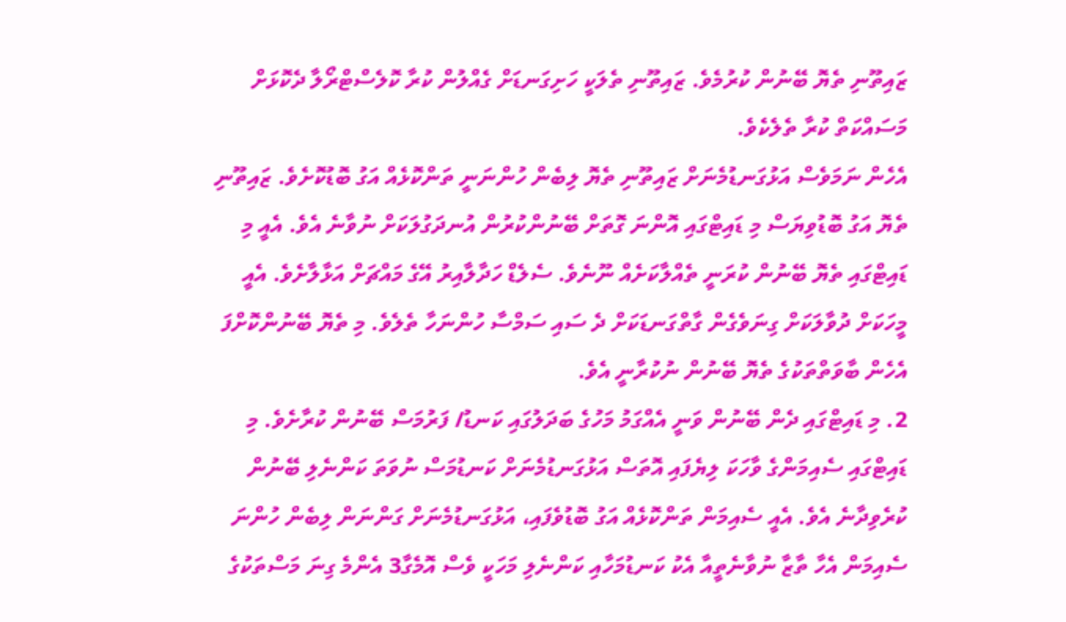ޒައިތޫނި ތެޔޮ ބޭނުން ކުރުމެވެ. ޒައިތޫނި ތެލަކީ ހަށިގަނޑަށް ގެއްލުން ކުރާ ކޮލެސްޓްރޯލާ ދެކޮޅަށް މަސައްކަތް ކުރާ ތެލެކެވެ.
އެހެން ނަމަވެސް އަޅުގަނޑުމެނަށް ޒައިތޫނި ތެޔޮ ލިބެން ހުންނަނީ ތަންކޮޅެއް އަގު ބޮޑުކޮށެވެ. ޒައިތޫނި ތެޔޮ އަގު ބޮޑުވިޔަސް މި ޑައިޓްގައި އޮންނަ ގޮތަށް ބޭނުންކުރުން އުނދަގުލަކަށް ނުވާނެ އެވެ. އެއީ މި ޑައިޓްގައި ތެޔޮ ބޭނުން ކުރަނީ ތެއްލާކަށެއް ނޫނެވެ. ސެލެޑް ހަދާލާއިރު އޭގެ މައްޗަށް އަޅާލާށެވެ. އެއީ މީހަކަށް ދުވާލަކަށް ގިނަވެގެން ގާތްގަނޑަކަށް ދެ ސައި ސަމްސާ ހުންނަހާ ތެލެވެ. މި ތެޔޮ ބޭނުންކޮށްފަ އެހެން ބާވަތްތަކުގެ ތެޔޮ ބޭނުން ނުކުރާނީ އެވެ.
2. މި ޑައިޓްގައި ދެން ބޭނުން ވަނީ އެއްގަމު މަހުގެ ބަދަލުގައި ކަނޑު/ ފަރުމަސް ބޭނުން ކުރާށެވެ. މި ޑައިޓްގައި ސެއިމަންގެ ވާހަކަ ލިޔެފައި އޮތަސް އަޅުގަނޑުމެނަށް ކަނޑުމަސް ނުވަތަ ކަންނެލި ބޭނުން ކުރެވިދާނެ އެވެ. އެއީ ސެއިމަން ތަންކޮޅެއް އަގު ބޮޑުވެފައި، އަޅުގަނޑުމެނަށް ގަންނަން ލިބެން ހުންނަ ސެއިމަން އެހާ ތާޒާ ނުވާނެތީއާ އެކު ކަނޑުމަހާއި ކަންނެލި މަހަކީ ވެސް އޮމެގާ3 އެންމެ ގިނަ މަސްތަކުގެ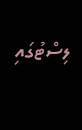ލިސްޓުގައި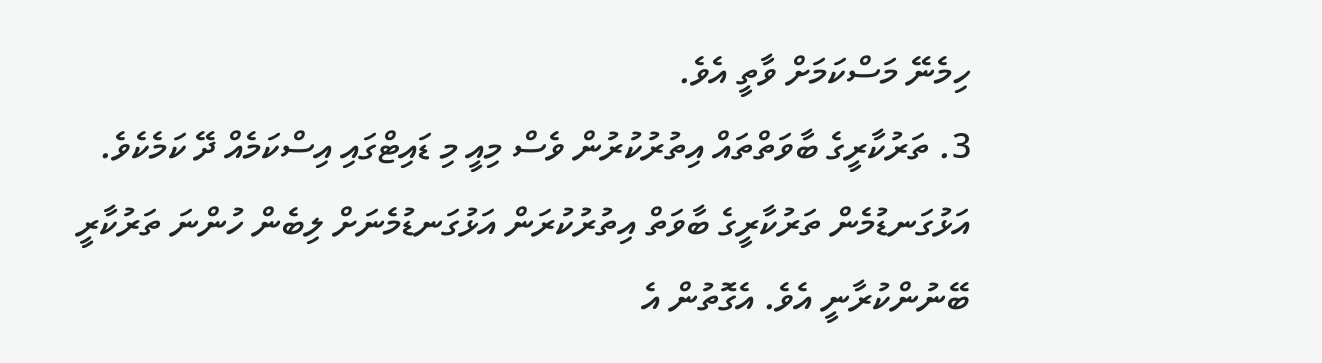ހިމެނޭ މަސްކަމަށް ވާތީ އެވެ.
3. ތަރުކާރީގެ ބާވަތްތައް އިތުރުކުރުން ވެސް މިއީ މި ޑައިޓްގައި އިސްކަމެއް ދޭ ކަމެކެވެ. އަޅުގަނޑުމެން ތަރުކާރީގެ ބާވަތް އިތުރުކުރަން އަޅުގަނޑުމެނަށް ލިބެން ހުންނަ ތަރުކާރީ ބޭނުންކުރާނީ އެވެ. އެގޮތުން އެ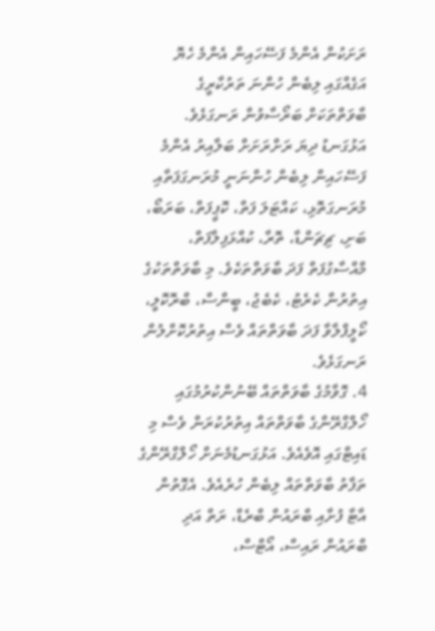ރަށަކުން އެންމެ ފަސޭހައިން އެންމެ ހެޔޮ އަގެއްގައި ލިބެން ހުންނަ ތަރުކާރީގެ ބާވަތްތަކަށް ބަރޯސާވުން ރަނގަޅެވެ. އަޅުގަނޑު ދިޔަ ރަށްރަށަށް ބަލާއިރު އެންމެ ފަސޭހައިން ލިބެން ހުންނަނީ މުރަނގަފަތާއި މުރަނގަތޮޅި، ކައްޓަލަ ފަތް، ކޮޕީފަތް، ބަރަބޯ، ބަށި، ޗިޗަންޑާ، ތޮރާ، ކުއްޅަފިލާފަތް، މްއްސާގުފަތް ފަދަ ބާވަތްތަކެވެ. މި ބާވަތްތަކުގެ އިތުރުން ކެރެޓު، ކެބެޖު، ބީންސް، ބްރޮކޮލީ، ކޯލީފްލާވާ ފަދަ ބާވަތްތައް ވެސް އިތުރުކޮށްލުން ރަނގަޅެވެ.
4. ގޮވާމުގެ ބާވަތްތައް ބޭނުންކުރުމުގައި ހޯލްގްރޭންގެ ބާވަތްތައް އިތުރުކުރަން ވެސް މި ޑައިޓްގައި އޮވެއެވެ. އަޅުގަނޑުމެނަށް ހޯލްގްރޭންގެ ތަފާތު ބާވަތްތައް ލިބެން ހުރެއެވެ. އެގޮތުން އާޓާ ފުށާއި ބްރައުން ބްރެޑް، ރަތް އަދި ބްރައުން ރައިސް، އޯޓްސް،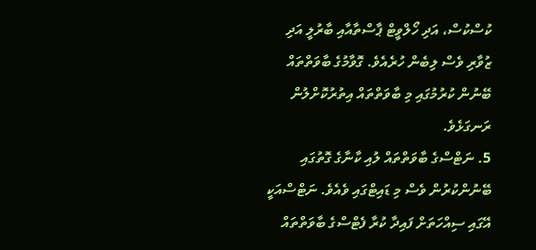ކުސްކުސް، އަދި ހޯލްވީޓް ޕާސްތާއާއި ބާރުލީ އަދި ޒުވާރި ވެސް ލިބެން ހުރެއެވެ. ގޮވާމުގެ ބާވަތްތައް ބޭނުން ކުރުމުގައި މި ބާވަތްތައް އިތުރުކޮށްލުން ރަނގަޅެވެ.
5. ނަޓްސްގެ ބާވަތްތައް ލުއި ކާނާގެ ގޮތުގައި ބޭނުންކުރުން ވެސް މި ޑައިޓްގައި ވެއެވެ. ނަޓްސްއަކީ އޭގައި ސިއްހަތަށް ފައިދާ ކުރާ ފެޓްސްގެ ބާވަތްތައް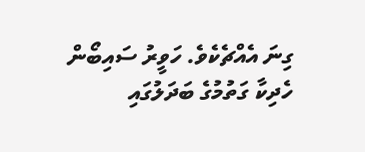ގިނަ އެއްޗެކެވެ. ހަވީރު ސައިބޯން ހެދިކާ ގަތުމުގެ ބަދަލުގައި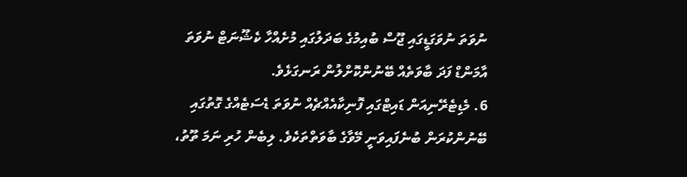ނުވަތަ ނުވަގަޑީގައި ޖޫސް ބުއިމުގެ ބަދަލުގައި މުށެއްހާ ކެޝޫނަޓް ނުވަތަ އާމަންޑް ފަދަ ބާވަތެއް ބޭނުންކޮށްލުން ރަނގަޅެވެ.
6. މެޑިޓެރޭނިއަން ޑައިޓްގައި ފޮނިކާއެއްޗެއް ނުވަތަ ޑެސަޓެއްގެ ގޮތުގައި ބޭނުންކުރަން ބުނެފައިވަނީ މޭވާގެ ބާވަތްތަކެވެ. ލިބެން ހުރި ނަމަ ތޫތު،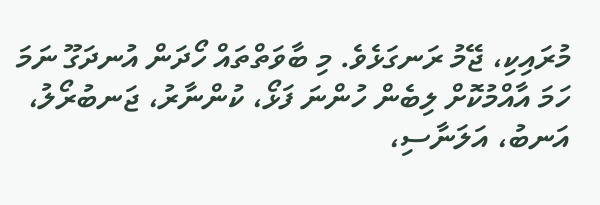މުރައިކި، ޖޭމު ރަނގަޅެވެ. މި ބާވަތްތައް ހޯދަން އުނދަގޫ ނަމަ ހަމަ އާއްމުކޮށް ލިބެން ހުންނަ ފަޅޯ، ކުންނާރު، ޖަނބުރޯލު، އަނބު، އަލަނާސި،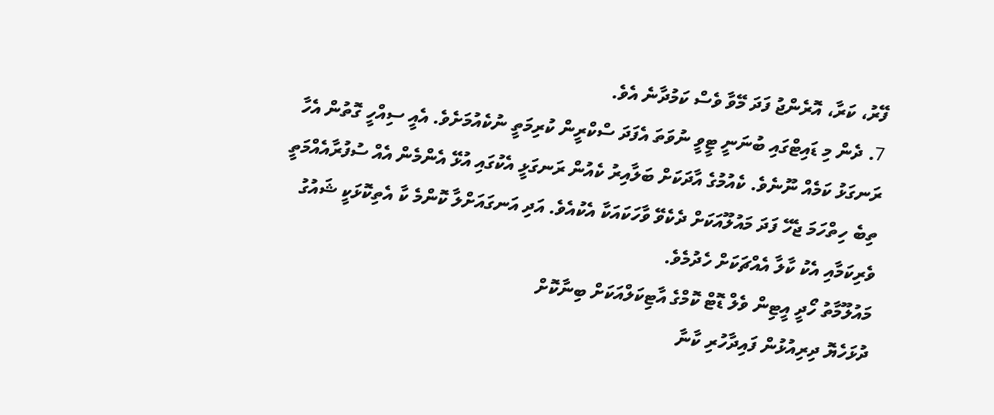ފޭރު، ކަރާ، އޮރެންޖު ފަދަ މޭވާ ވެސް ކަމުދާނެ އެވެ.
7. ދެން މި ޑައިޓްގައި ބުނަނީ ޓީވީ ނުވަތަ އެފަދަ ސްކްރީން ކުރިމަތީ ނުކެއުމަށެވެ. އެއީ ސިއްހީ ގޮތުން އެހާ ރަނގަޅު ކަމެއް ނޫނެވެ. ކެއުމުގެ އާދަކަށް ބަލާއިރު ކެއުން ރަނގަޅީ އެކުގައި އުޅޭ އެންމެން އެއް ސުފުރާއެއްމަތީ ތިބެ ހިތްހަމަ ޖެހޭ ފަދަ މައުލޫއަކަށް ދެކެވޭ ވާހަކައަކާ އެކުއެވެ. އަދި އަނގައަށްލާ ކޮންމެ ކާ އެތިކޮޅަކީ ޝައުގު ވެރިކަމާއި އެކު ކާލާ އެއްޗަކަށް ހެދުމެވެ.
މައުލޫމާތު ހޯދީ އީޓިން ވެލް ޑޮޓް ކޮމްގެ އާޓިކަލްއަކަށް ބިނާކޮށް
ދުޅަހެޔޮ ދިރިއުޅުން ފައިދާހުރި ކާނާ